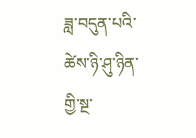ཟླ་བདུན་པའི་ཚེས་ཉི་ཤུ་ཉིན་གྱི་སྔ་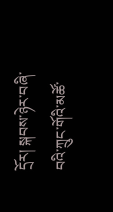དྲོར། སྐབས་ཉེར་བཞི་བའི་ཀྲུང་གོའི་མཚོ་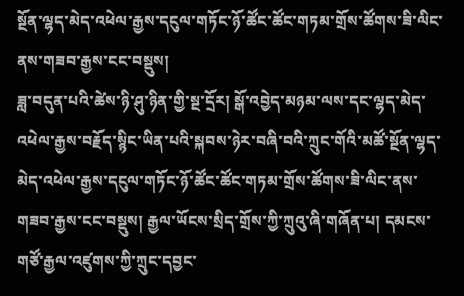སྔོན་ལྷད་མེད་འཕེལ་རྒྱས་དངུལ་གཏོང་ཉོ་ཚོང་ཚོང་གཏམ་གྲོས་ཚོགས་ཟི་ལིང་ནས་གཟབ་རྒྱས་ངང་བསྡུས།
ཟླ་བདུན་པའི་ཚེས་ཉི་ཤུ་ཉིན་གྱི་སྔ་དྲོར། སྒོ་འབྱེད་མཉམ་ལས་དང་ལྷད་མེད་འཕེལ་རྒྱས་བརྗོད་སྙིང་ཡིན་པའི་སྐབས་ཉེར་བཞི་བའི་ཀྲུང་གོའི་མཚོ་སྔོན་ལྷད་མེད་འཕེལ་རྒྱས་དངུལ་གཏོང་ཉོ་ཚོང་ཚོང་གཏམ་གྲོས་ཚོགས་ཟི་ལིང་ནས་གཟབ་རྒྱས་ངང་བསྡུས། རྒྱལ་ཡོངས་སྲིད་གྲོས་ཀྱི་ཀྲུའུ་ཞི་གཞོན་པ། དམངས་གཙོ་རྒྱལ་འཛུགས་ཀྱི་ཀྲུང་དབྱང་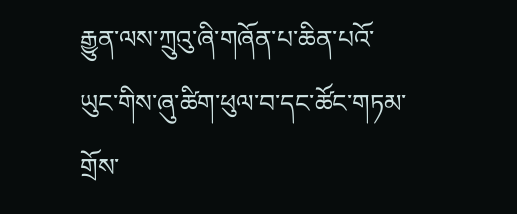རྒྱུན་ལས་ཀྲུའུ་ཞི་གཞོན་པ་ཆིན་པའོ་ཡུང་གིས་ཞུ་ཚིག་ཕུལ་བ་དང་ཚོང་གཏམ་གྲོས་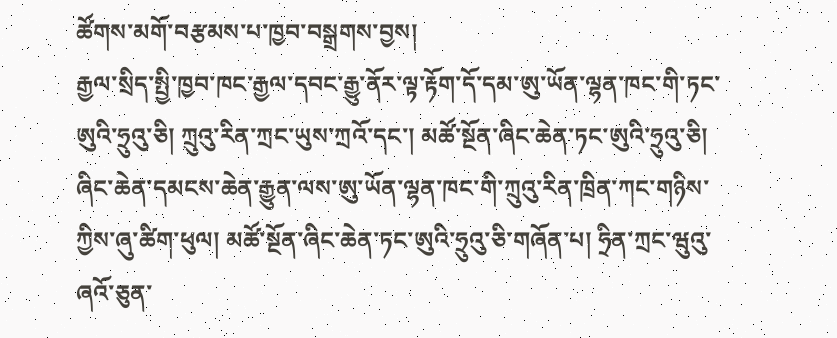ཚོགས་མགོ་བརྩམས་པ་ཁྱབ་བསྒྲགས་བྱས།
རྒྱལ་སྲིད་སྤྱི་ཁྱབ་ཁང་རྒྱལ་དབང་རྒྱུ་ནོར་ལྟ་རྟོག་དོ་དམ་ཨུ་ཡོན་ལྷན་ཁང་གི་ཏང་ཨུའི་ཧྲུའུ་ཅི། ཀྲུའུ་རིན་ཀྲང་ཡུས་ཀྲའོ་དང་། མཚོ་སྔོན་ཞིང་ཆེན་ཏང་ཨུའི་ཧྲུའུ་ཅི། ཞིང་ཆེན་དམངས་ཆེན་རྒྱུན་ལས་ཨུ་ཡོན་ལྷན་ཁང་གི་ཀྲུའུ་རིན་ཁྲིན་ཀང་གཉིས་ཀྱིས་ཞུ་ཚིག་ཕུལ། མཚོ་སྔོན་ཞིང་ཆེན་ཏང་ཨུའི་ཧྲུའུ་ཅི་གཞོན་པ། ཧྲིན་ཀྲང་ཝུའུ་ཞའོ་ཅུན་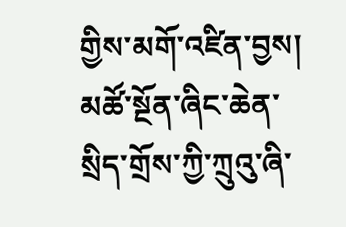གྱིས་མགོ་འཛིན་བྱས། མཚོ་སྔོན་ཞིང་ཆེན་སྲིད་གྲོས་ཀྱི་ཀྲུའུ་ཞི་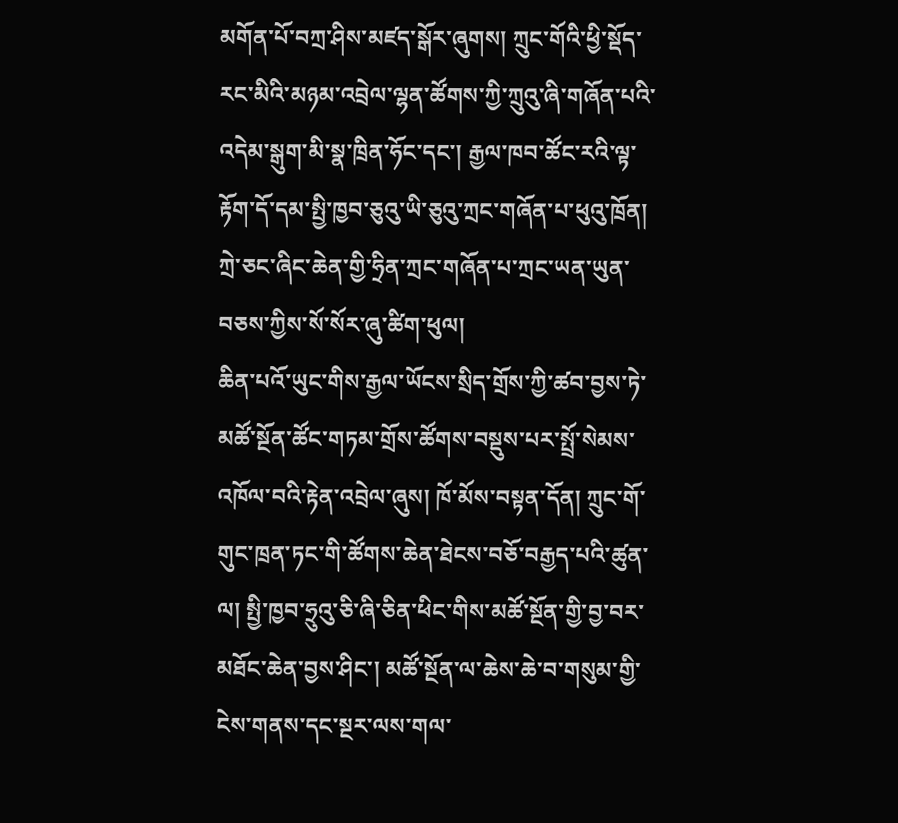མགོན་པོ་བཀྲ་ཤིས་མཛད་སྒོར་ཞུགས། ཀྲུང་གོའི་ཕྱི་སྡོད་རང་མིའི་མཉམ་འབྲེལ་ལྷན་ཚོགས་ཀྱི་ཀྲུའུ་ཞི་གཞོན་པའི་འདེམ་སྒུག་མི་སྣ་ཁྲིན་ཧོང་དང་། རྒྱལ་ཁབ་ཚོང་རའི་ལྟ་རྟོག་དོ་དམ་སྤྱི་ཁྱབ་ཅུའུ་ཡི་ཅུའུ་ཀྲང་གཞོན་པ་ཕུའུ་ཁྲོན། ཀྲེ་ཅང་ཞིང་ཆེན་གྱི་ཧྲིན་ཀྲང་གཞོན་པ་ཀྲང་ཡན་ཡུན་བཅས་ཀྱིས་སོ་སོར་ཞུ་ཚིག་ཕུལ།
ཆིན་པའོ་ཡུང་གིས་རྒྱལ་ཡོངས་སྲིད་གྲོས་ཀྱི་ཚབ་བྱས་ཏེ་མཚོ་སྔོན་ཚོང་གཏམ་གྲོས་ཚོགས་བསྡུས་པར་སྤྲོ་སེམས་འཁོལ་བའི་རྟེན་འབྲེལ་ཞུས། ཁོ་མོས་བསྟན་དོན། ཀྲུང་གོ་གུང་ཁྲན་ཏང་གི་ཚོགས་ཆེན་ཐེངས་བཅོ་བརྒྱད་པའི་ཚུན་ལ། སྤྱི་ཁྱབ་ཧྲུའུ་ཅི་ཞི་ཅིན་ཕིང་གིས་མཚོ་སྔོན་གྱི་བྱ་བར་མཐོང་ཆེན་བྱས་ཤིང་། མཚོ་སྔོན་ལ་ཆེས་ཆེ་བ་གསུམ་གྱི་ངེས་གནས་དང་སྔར་ལས་གལ་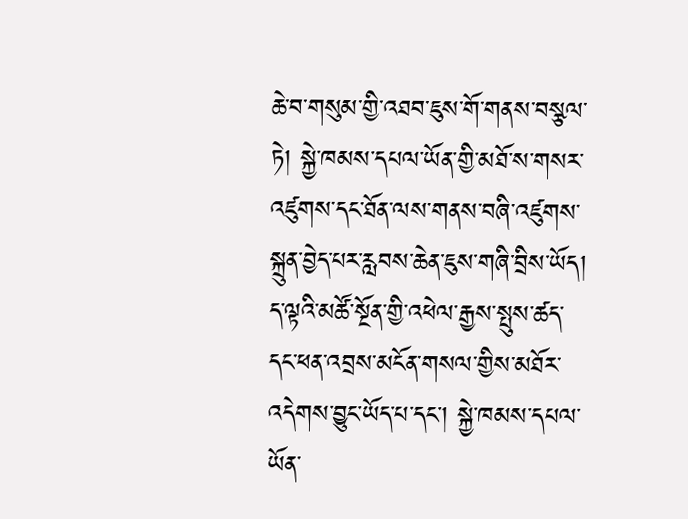ཆེ་བ་གསུམ་གྱི་འཐབ་ཇུས་གོ་གནས་བསྩལ་ཏེ། སྐྱེ་ཁམས་དཔལ་ཡོན་གྱི་མཐོ་ས་གསར་འཛུགས་དང་ཐོན་ལས་གནས་བཞི་འཛུགས་སྐྲུན་བྱེད་པར་རླབས་ཆེན་ཇུས་གཞི་བྲིས་ཡོད། ད་ལྟའི་མཚོ་སྔོན་གྱི་འཕེལ་རྒྱས་སྤུས་ཚད་དང་ཕན་འབྲས་མངོན་གསལ་གྱིས་མཐོར་འདེགས་བྱུང་ཡོད་པ་དང་། སྐྱེ་ཁམས་དཔལ་ཡོན་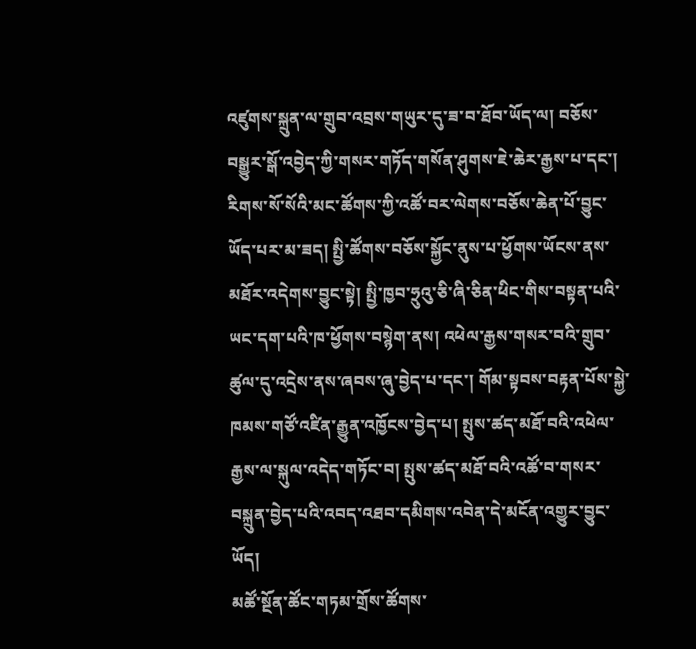འཛུགས་སྐྲུན་ལ་གྲུབ་འབྲས་གཡུར་དུ་ཟ་བ་ཐོབ་ཡོད་ལ། བཅོས་བསྒྱུར་སྒོ་འབྱེད་ཀྱི་གསར་གཏོད་གསོན་ཤུགས་ཇེ་ཆེར་རྒྱས་པ་དང་། རིགས་སོ་སོའི་མང་ཚོགས་ཀྱི་འཚོ་བར་ལེགས་བཅོས་ཆེན་པོ་བྱུང་ཡོད་པར་མ་ཟད། སྤྱི་ཚོགས་བཅོས་སྐྱོང་ནུས་པ་ཕྱོགས་ཡོངས་ནས་མཐོར་འདེགས་བྱུང་སྟེ། སྤྱི་ཁྱབ་ཧྲུའུ་ཅི་ཞི་ཅིན་ཕིང་གིས་བསྟན་པའི་ཡང་དག་པའི་ཁ་ཕྱོགས་བསྙེག་ནས། འཕེལ་རྒྱས་གསར་བའི་གྲུབ་ཚུལ་དུ་འདྲེས་ནས་ཞབས་ཞུ་བྱེད་པ་དང་། གོམ་སྟབས་བརྟན་པོས་སྐྱེ་ཁམས་གཙོ་འཛིན་རྒྱུན་འཁྱོངས་བྱེད་པ། སྤུས་ཚད་མཐོ་བའི་འཕེལ་རྒྱས་ལ་སྐུལ་འདེད་གཏོང་བ། སྤུས་ཚད་མཐོ་བའི་འཚོ་བ་གསར་བསྐྲུན་བྱེད་པའི་འབད་འཐབ་དམིགས་འབེན་དེ་མངོན་འགྱུར་བྱུང་ཡོད།
མཚོ་སྔོན་ཚོང་གཏམ་གྲོས་ཚོགས་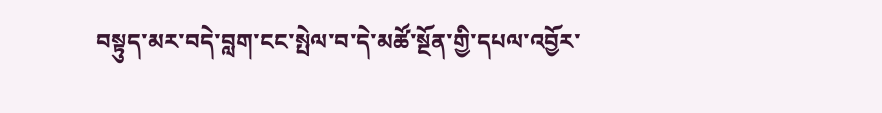བསྟུད་མར་བདེ་བླག་ངང་སྤེལ་བ་དེ་མཚོ་སྔོན་གྱི་དཔལ་འབྱོར་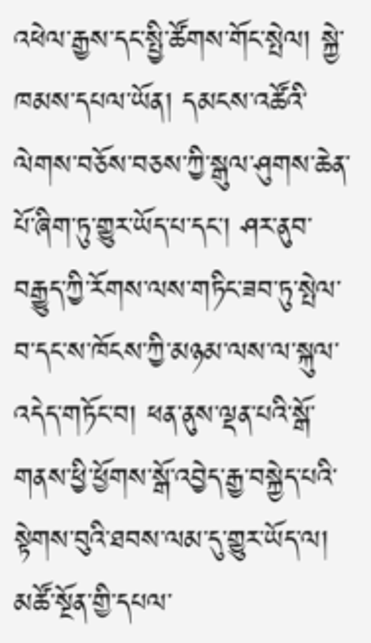འཕེལ་རྒྱས་དང་སྤྱི་ཚོགས་གོང་སྤེལ། སྐྱེ་ཁམས་དཔལ་ཡོན། དམངས་འཚོའི་ལེགས་བཅོས་བཅས་ཀྱི་སྒུལ་ཤུགས་ཆེན་པོ་ཞིག་ཏུ་གྱུར་ཡོད་པ་དང་། ཤར་ནུབ་བརྒྱུད་ཀྱི་རོགས་ལས་གཏིང་ཟབ་ཏུ་སྤེལ་བ་དང་ས་ཁོངས་ཀྱི་མཉམ་ལས་ལ་སྐུལ་འདེད་གཏོང་བ། ཕན་ནུས་ལྡན་པའི་སྒོ་གནས་ཕྱི་ཕྱོགས་སྒོ་འབྱེད་རྒྱ་བསྐྱེད་པའི་སྟེགས་བུའི་ཐབས་ལམ་དུ་གྱུར་ཡོད་ལ། མཚོ་སྔོན་གྱི་དཔལ་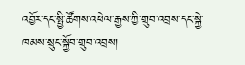འབྱོར་དང་སྤྱི་ཚོགས་འཕེལ་རྒྱས་ཀྱི་གྲུབ་འབྲས་དང་སྐྱེ་ཁམས་སྲུང་སྐྱོབ་གྲུབ་འབྲས།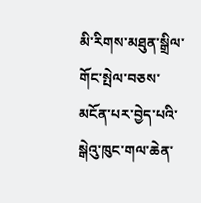མི་རིགས་མཐུན་སྒྲིལ་གོང་སྤེལ་བཅས་མངོན་པར་བྱེད་པའི་སྒེའུ་ཁུང་གལ་ཆེན་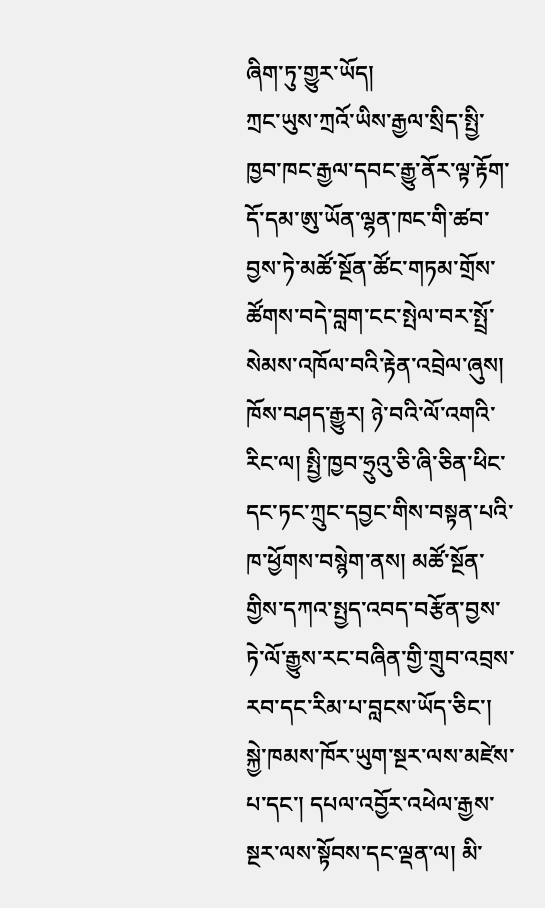ཞིག་ཏུ་གྱུར་ཡོད།
ཀྲང་ཡུས་ཀྲའོ་ཡིས་རྒྱལ་སྲིད་སྤྱི་ཁྱབ་ཁང་རྒྱལ་དབང་རྒྱུ་ནོར་ལྟ་རྟོག་དོ་དམ་ཨུ་ཡོན་ལྷན་ཁང་གི་ཚབ་བྱས་ཏེ་མཚོ་སྔོན་ཚོང་གཏམ་གྲོས་ཚོགས་བདེ་བླག་ངང་སྤེལ་བར་སྤྲོ་སེམས་འཁོལ་བའི་རྟེན་འབྲེལ་ཞུས། ཁོས་བཤད་རྒྱུར། ཉེ་བའི་ལོ་འགའི་རིང་ལ། སྤྱི་ཁྱབ་ཧྲུའུ་ཅི་ཞི་ཅིན་ཕིང་དང་ཏང་ཀྲུང་དབྱང་གིས་བསྟན་པའི་ཁ་ཕྱོགས་བསྙེག་ནས། མཚོ་སྔོན་གྱིས་དཀའ་སྤྱད་འབད་བརྩོན་བྱས་ཏེ་ལོ་རྒྱུས་རང་བཞིན་གྱི་གྲུབ་འབྲས་རབ་དང་རིམ་པ་བླངས་ཡོད་ཅིང་། སྐྱེ་ཁམས་ཁོར་ཡུག་སྔར་ལས་མཛེས་པ་དང་། དཔལ་འབྱོར་འཕེལ་རྒྱས་སྔར་ལས་སྟོབས་དང་ལྡན་ལ། མི་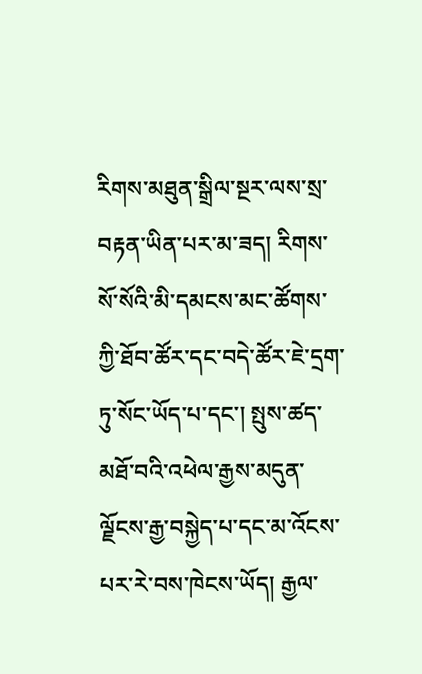རིགས་མཐུན་སྒྲིལ་སྔར་ལས་སྲ་བརྟན་ཡིན་པར་མ་ཟད། རིགས་སོ་སོའི་མི་དམངས་མང་ཚོགས་ཀྱི་ཐོབ་ཚོར་དང་བདེ་ཚོར་ཇེ་དྲག་ཏུ་སོང་ཡོད་པ་དང་། སྤུས་ཚད་མཐོ་བའི་འཕེལ་རྒྱས་མདུན་ལྗོངས་རྒྱ་བསྐྱེད་པ་དང་མ་འོངས་པར་རེ་བས་ཁེངས་ཡོད། རྒྱལ་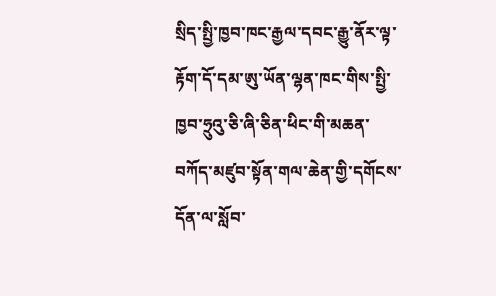སྲིད་སྤྱི་ཁྱབ་ཁང་རྒྱལ་དབང་རྒྱུ་ནོར་ལྟ་རྟོག་དོ་དམ་ཨུ་ཡོན་ལྷན་ཁང་གིས་སྤྱི་ཁྱབ་ཧྲུའུ་ཅི་ཞི་ཅིན་ཕིང་གི་མཆན་བཀོད་མཛུབ་སྟོན་གལ་ཆེན་གྱི་དགོངས་དོན་ལ་སློབ་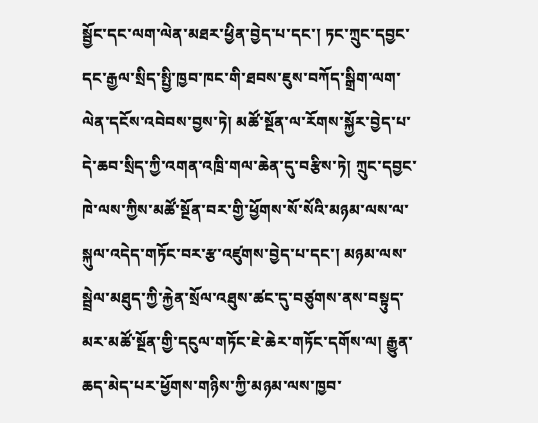སྦྱོང་དང་ལག་ལེན་མཐར་ཕྱིན་བྱེད་པ་དང་། ཏང་ཀྲུང་དབྱང་དང་རྒྱལ་སྲིད་སྤྱི་ཁྱབ་ཁང་གི་ཐབས་ཇུས་བཀོད་སྒྲིག་ལག་ལེན་དངོས་འབེབས་བྱས་ཏེ། མཚོ་སྔོན་ལ་རོགས་སྐྱོར་བྱེད་པ་དེ་ཆབ་སྲིད་ཀྱི་འགན་འཁྲི་གལ་ཆེན་དུ་བརྩིས་ཏེ། ཀྲུང་དབྱང་ཁེ་ལས་ཀྱིས་མཚོ་སྔོན་བར་གྱི་ཕྱོགས་སོ་སོའི་མཉམ་ལས་ལ་སྐུལ་འདེད་གཏོང་བར་རྩ་འཛུགས་བྱེད་པ་དང་། མཉམ་ལས་སྦྲེལ་མཐུད་ཀྱི་རྐྱེན་སྲོལ་འཐུས་ཚང་དུ་བཙུགས་ནས་བསྟུད་མར་མཚོ་སྔོན་གྱི་དངུལ་གཏོང་ཇེ་ཆེར་གཏོང་དགོས་ལ། རྒྱུན་ཆད་མེད་པར་ཕྱོགས་གཉིས་ཀྱི་མཉམ་ལས་ཁྱབ་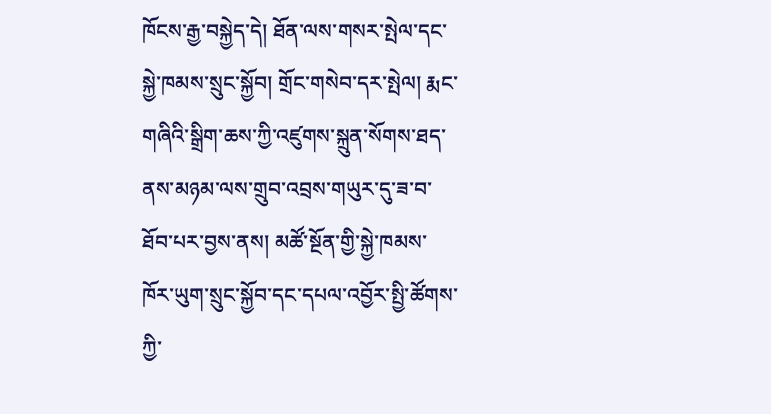ཁོངས་རྒྱ་བསྐྱེད་དེ། ཐོན་ལས་གསར་སྤེལ་དང་སྐྱེ་ཁམས་སྲུང་སྐྱོབ། གྲོང་གསེབ་དར་སྤེལ། རྨང་གཞིའི་སྒྲིག་ཆས་ཀྱི་འཛུགས་སྐྲུན་སོགས་ཐད་ནས་མཉམ་ལས་གྲུབ་འབྲས་གཡུར་དུ་ཟ་བ་ཐོབ་པར་བྱས་ནས། མཚོ་སྔོན་གྱི་སྐྱེ་ཁམས་ཁོར་ཡུག་སྲུང་སྐྱོབ་དང་དཔལ་འབྱོར་སྤྱི་ཚོགས་ཀྱི་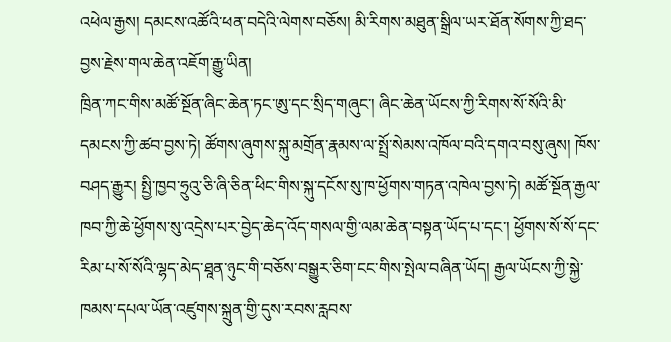འཕེལ་རྒྱས། དམངས་འཚོའི་ཕན་བདེའི་ལེགས་བཅོས། མི་རིགས་མཐུན་སྒྲིལ་ཡར་ཐོན་སོགས་ཀྱི་ཐད་བྱས་རྗེས་གལ་ཆེན་འཇོག་རྒྱུ་ཡིན།
ཁྲིན་ཀང་གིས་མཚོ་སྔོན་ཞིང་ཆེན་ཏང་ཨུ་དང་སྲིད་གཞུང་། ཞིང་ཆེན་ཡོངས་ཀྱི་རིགས་སོ་སོའི་མི་དམངས་ཀྱི་ཚབ་བྱས་ཏེ། ཚོགས་ཞུགས་སྐུ་མགྲོན་རྣམས་ལ་སྤྲོ་སེམས་འཁོལ་བའི་དགའ་བསུ་ཞུས། ཁོས་བཤད་རྒྱུར། སྤྱི་ཁྱབ་ཧྲུའུ་ཅི་ཞི་ཅིན་ཕིང་གིས་སྐུ་དངོས་སུ་ཁ་ཕྱོགས་གཏན་འཁེལ་བྱས་ཏེ། མཚོ་སྔོན་རྒྱལ་ཁབ་ཀྱི་ཆེ་ཕྱོགས་སུ་འདྲེས་པར་བྱེད་ཆེད་འོད་གསལ་གྱི་ལམ་ཆེན་བསྟན་ཡོད་པ་དང་། ཕྱོགས་སོ་སོ་དང་རིམ་པ་སོ་སོའི་ལྷད་མེད་ཐཱན་ཉུང་གི་བཅོས་བསྒྱུར་ཅིག་ངང་གིས་སྤེལ་བཞིན་ཡོད། རྒྱལ་ཡོངས་ཀྱི་སྐྱེ་ཁམས་དཔལ་ཡོན་འཛུགས་སྐྲུན་གྱི་དུས་རབས་རླབས་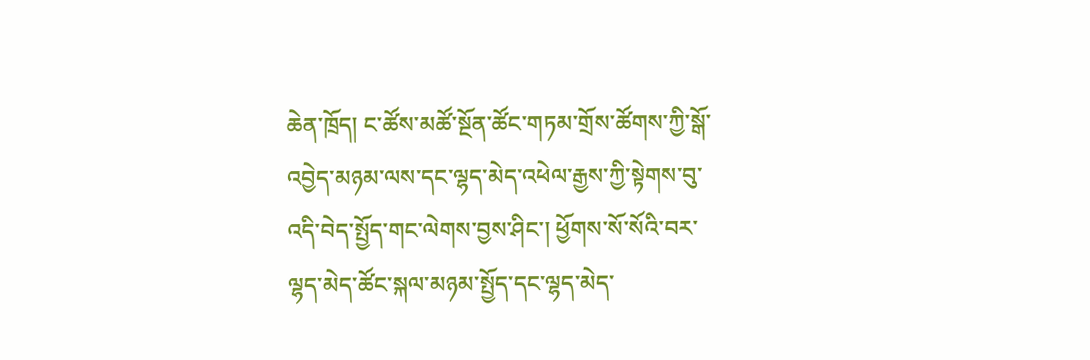ཆེན་ཁྲོད། ང་ཚོས་མཚོ་སྔོན་ཚོང་གཏམ་གྲོས་ཚོགས་ཀྱི་སྒོ་འབྱེད་མཉམ་ལས་དང་ལྷད་མེད་འཕེལ་རྒྱས་ཀྱི་སྟེགས་བུ་འདི་བེད་སྤྱོད་གང་ལེགས་བྱས་ཤིང་། ཕྱོགས་སོ་སོའི་བར་ལྷད་མེད་ཚོང་སྐལ་མཉམ་སྤྱོད་དང་ལྷད་མེད་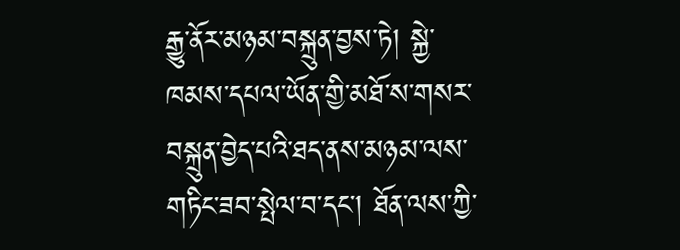རྒྱུ་ནོར་མཉམ་བསྐྲུན་བྱས་ཏེ། སྐྱེ་ཁམས་དཔལ་ཡོན་གྱི་མཐོ་ས་གསར་བསྐྲུན་བྱེད་པའི་ཐད་ནས་མཉམ་ལས་གཏིང་ཟབ་སྤེལ་བ་དང་། ཐོན་ལས་ཀྱི་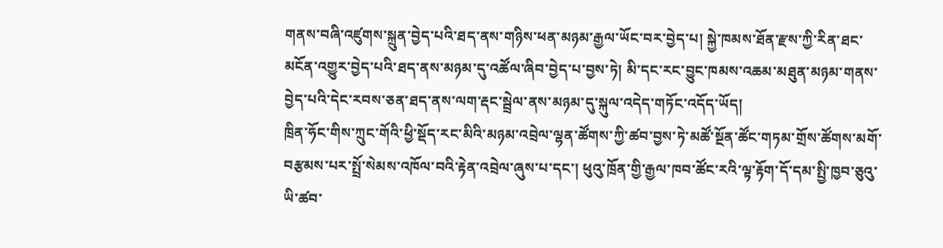གནས་བཞི་འཛུགས་སྐྲུན་བྱེད་པའི་ཐད་ནས་གཉིས་ཕན་མཉམ་རྒྱལ་ཡོང་བར་བྱེད་པ། སྐྱེ་ཁམས་ཐོན་རྫས་ཀྱི་རིན་ཐང་མངོན་འགྱུར་བྱེད་པའི་ཐད་ནས་མཉམ་དུ་འཚོལ་ཞིབ་བྱེད་པ་བྱས་ཏེ། མི་དང་རང་བྱུང་ཁམས་འཆམ་མཐུན་མཉམ་གནས་བྱེད་པའི་དེང་རབས་ཅན་ཐད་ནས་ལག་རྡང་སྦྲེལ་ནས་མཉམ་དུ་སྐུལ་འདེད་གཏོང་འདོད་ཡོད།
ཁྲིན་ཧོང་གིས་ཀྲུང་གོའི་ཕྱི་སྡོད་རང་མིའི་མཉམ་འབྲེལ་ལྷན་ཚོགས་ཀྱི་ཚབ་བྱས་ཏེ་མཚོ་སྔོན་ཚོང་གཏམ་གྲོས་ཚོགས་མགོ་བརྩམས་པར་སྤྲོ་སེམས་འཁོལ་བའི་རྟེན་འབྲེལ་ཞུས་པ་དང་། ཕུའུ་ཁྲོན་གྱི་རྒྱལ་ཁབ་ཚོང་རའི་ལྟ་རྟོག་དོ་དམ་སྤྱི་ཁྱབ་ཅུའུ་ཡི་ཚབ་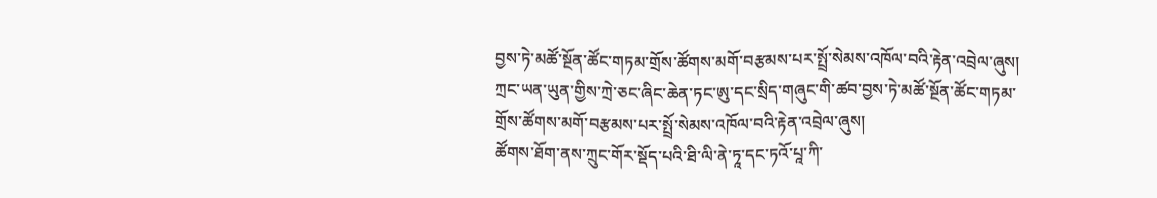བྱས་ཏེ་མཚོ་སྔོན་ཚོང་གཏམ་གྲོས་ཚོགས་མགོ་བརྩམས་པར་སྤྲོ་སེམས་འཁོལ་བའི་རྟེན་འབྲེལ་ཞུས། ཀྲང་ཡན་ཡུན་གྱིས་ཀྲེ་ཅང་ཞིང་ཆེན་ཏང་ཨུ་དང་སྲིད་གཞུང་གི་ཚབ་བྱས་ཏེ་མཚོ་སྔོན་ཚོང་གཏམ་གྲོས་ཚོགས་མགོ་བརྩམས་པར་སྤྲོ་སེམས་འཁོལ་བའི་རྟེན་འབྲེལ་ཞུས།
ཚོགས་ཐོག་ནས་ཀྲུང་གོར་སྡོད་པའི་ཐི་ལི་ནེ་ཏཱ་དང་ཏའོ་པཱ་ཀི་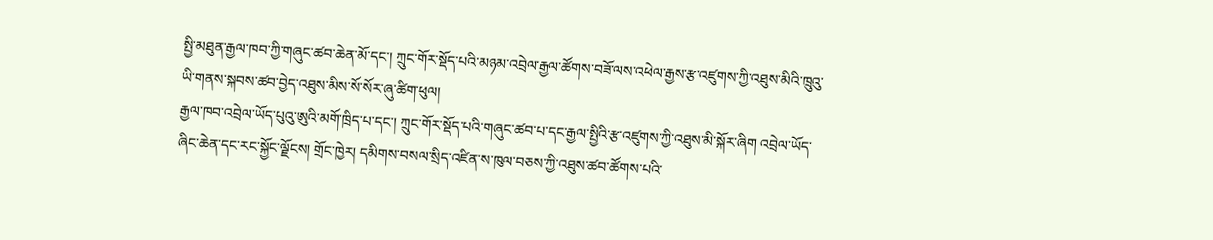སྤྱི་མཐུན་རྒྱལ་ཁབ་ཀྱི་གཞུང་ཚབ་ཆེན་མོ་དང་། ཀྲུང་གོར་སྡོད་པའི་མཉམ་འབྲེལ་རྒྱལ་ཚོགས་བཟོ་ལས་འཕེལ་རྒྱས་རྩ་འཛུགས་ཀྱི་འཐུས་མིའི་ཁྲུའུ་ཡི་གནས་སྐབས་ཚབ་བྱེད་འཐུས་མིས་སོ་སོར་ཞུ་ཚིག་ཕུལ།
རྒྱལ་ཁབ་འབྲེལ་ཡོད་པུའུ་ཨུའི་མགོ་ཁྲིད་པ་དང་། ཀྲུང་གོར་སྡོད་པའི་གཞུང་ཚབ་པ་དང་རྒྱལ་སྤྱིའི་རྩ་འཛུགས་ཀྱི་འཐུས་མི་སྐོར་ཞིག འབྲེལ་ཡོད་ཞིང་ཆེན་དང་རང་སྐྱོང་ལྗོངས། གྲོང་ཁྱེར། དམིགས་བསལ་སྲིད་འཛིན་ས་ཁུལ་བཅས་ཀྱི་འཐུས་ཚབ་ཚོགས་པའི་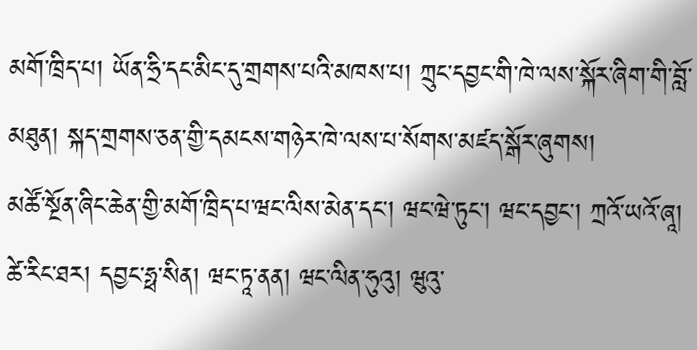མགོ་ཁྲིད་པ། ཡོན་ཧྲི་དང་མིང་དུ་གྲགས་པའི་མཁས་པ། ཀྲུང་དབྱང་གི་ཁེ་ལས་སྐོར་ཞིག་གི་བློ་མཐུན། སྐད་གྲགས་ཅན་གྱི་དམངས་གཉེར་ཁེ་ལས་པ་སོགས་མཛད་སྒོར་ཞུགས།
མཚོ་སྔོན་ཞིང་ཆེན་གྱི་མགོ་ཁྲིད་པ་ཝང་ལིས་མེན་དང་། ཝང་ཝེ་ཏུང་། ཝང་དབྱང་། ཀྲའོ་ཡའོ་ཞཱ། ཚེ་རིང་ཐར། དབྱང་ཧྥ་སིན། ཝང་ཏཱ་ནན། ཝང་ལིན་ཧུའུ། ཝུའུ་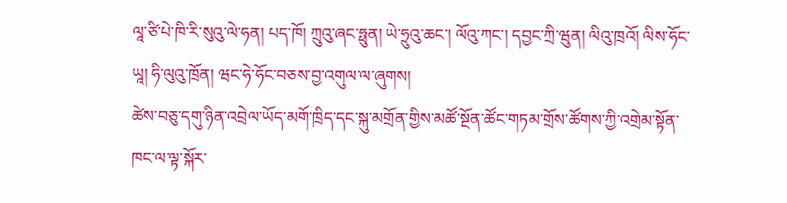ལཱ་ཙི་པེ་ཁི་རི་སུའུ་ལེ་ཧན། པད་ཁོ། ཀྲུའུ་ཞང་ཧྥུན། ཡེ་ཧྲུའུ་ཆང་། ལོའུ་ཀང་། དབྱང་ཀྲི་ཝུན། ལིའུ་ཁྲའོ། ལིས་ཧོང་ཡཱ། ཧི་ལུའུ་ཁྲོན། ཝང་ཧེ་ཧོང་བཅས་བྱ་འགུལ་ལ་ཞུགས།
ཚེས་བཅུ་དགུ་ཉིན་འབྲེལ་ཡོད་མགོ་ཁྲིད་དང་སྐུ་མགྲོན་གྱིས་མཚོ་སྔོན་ཚོང་གཏམ་གྲོས་ཚོགས་ཀྱི་འགྲེམ་སྟོན་ཁང་ལ་ལྟ་སྐོར་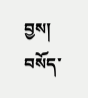བྱས།
བསོད་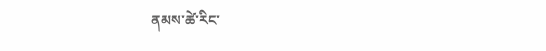ནམས་ཚེ་རིང་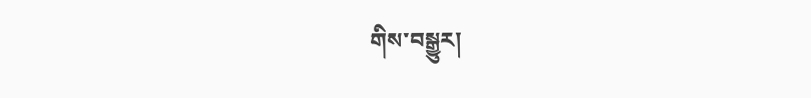གིས་བསྒྱུར།